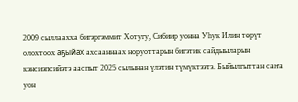2009 сыллаахха бигэргэммит Хотугу, Сибиир уонна Уһук Илин төрүт олохтоох аҕыйах ахсааннаах норуоттарын бигэтик сайдыыларын кэнсиэпсийэтэ ааспыт 2025 сылынан үлэтин түмүктээтэ. Быйылгыттан саҥа уон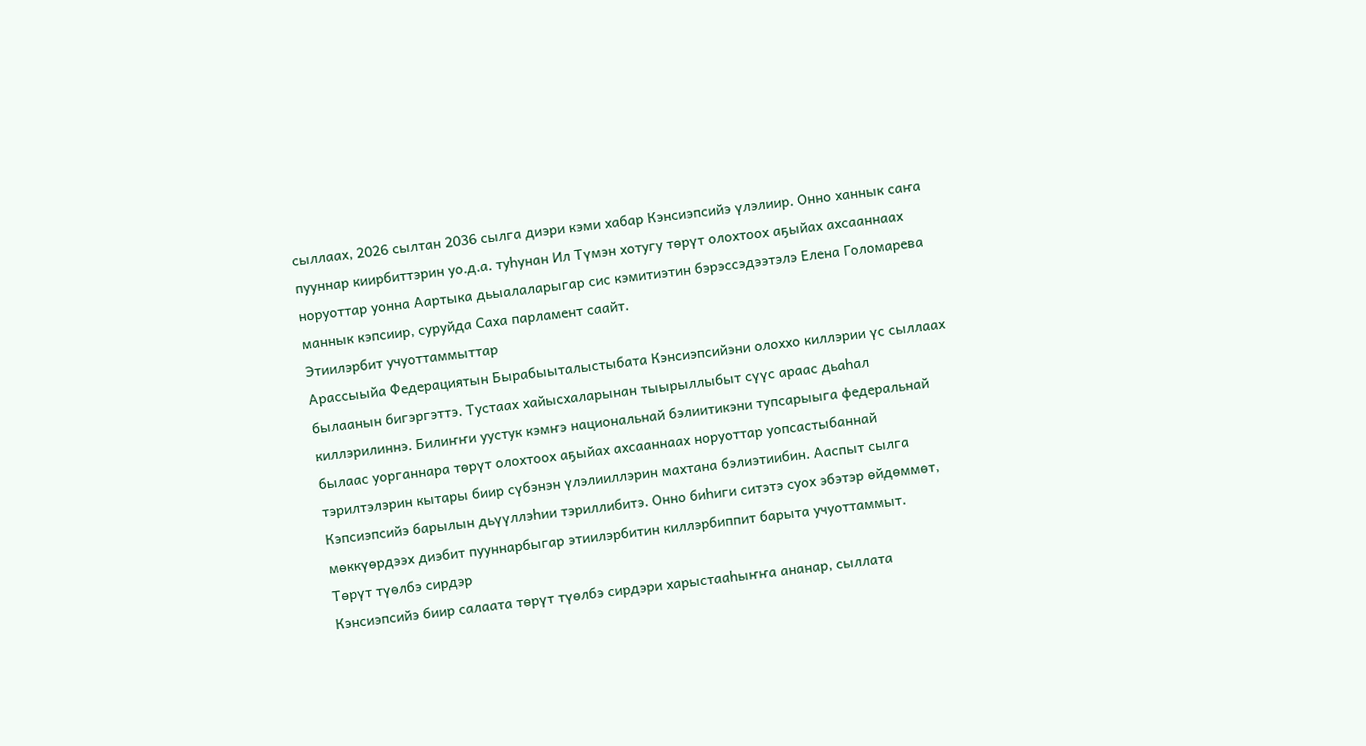сыллаах, 2026 сылтан 2036 сылга диэри кэми хабар Кэнсиэпсийэ үлэлиир. Онно ханнык саҥа пууннар киирбиттэрин уо.д.а. туһунан Ил Түмэн хотугу төрүт олохтоох аҕыйах ахсааннаах норуоттар уонна Аартыка дьыалаларыгар сис кэмитиэтин бэрэссэдээтэлэ Елена Голомарева маннык кэпсиир, суруйда Саха парламент саайт.
Этиилэрбит учуоттаммыттар
Арассыыйа Федерациятын Бырабыыталыстыбата Кэнсиэпсийэни олоххо киллэрии үс сыллаах былаанын бигэргэттэ. Тустаах хайысхаларынан тыырыллыбыт сүүс араас дьаһал киллэрилиннэ. Билиҥҥи уустук кэмҥэ национальнай бэлиитикэни тупсарыыга федеральнай былаас уорганнара төрүт олохтоох аҕыйах ахсааннаах норуоттар уопсастыбаннай тэрилтэлэрин кытары биир сүбэнэн үлэлииллэрин махтана бэлиэтиибин. Ааспыт сылга Кэпсиэпсийэ барылын дьүүллэһии тэриллибитэ. Онно биһиги ситэтэ суох эбэтэр өйдөммөт, мөккүөрдээх диэбит пууннарбыгар этиилэрбитин киллэрбиппит барыта учуоттаммыт.
Төрүт түөлбэ сирдэр
Кэнсиэпсийэ биир салаата төрүт түөлбэ сирдэри харыстааһыҥҥа ананар, сыллата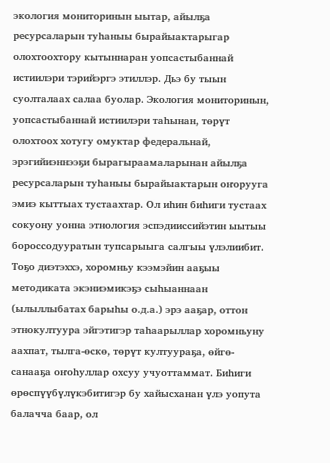экология мониторинын ыытар, айылҕа ресурсаларын туһаныы бырайыактарыгар олохтоохтору кытыннаран уопсастыбаннай истиилэри тэрийэргэ этиллэр. Дьэ бу тыын суолталаах салаа буолар. Экология мониторинын, уопсастыбаннай истиилэри таһынан, төрүт олохтоох хотугу омуктар федеральнай, эрэгийиэннээҕи бырагыраамаларынан айылҕа ресурсаларын туһаныы бырайыактарын оҥорууга эмиэ кыттыах тустаахтар. Ол иһин биһиги тустаах сокуону уонна этнология эспэдииссийэтин ыытыы бороссодууратын тупсарыыга салгыы үлэлиибит. Тоҕо диэтэххэ, хоромньу кээмэйин ааҕыы методиката экэниэмикэҕэ сыһыаннаан (ылыллыбатах барыһы о.д.а.) эрэ ааҕар, оттон этнокултуура эйгэтигэр таһаарыллар хоромньуну аахпат, тылга-өскө, төрүт култуураҕа, өйгө-санааҕа оҥоһуллар охсуу учуоттаммат. Биһиги өрөспүүбүлүкэбитигэр бу хайысханан үлэ уопута балачча баар, ол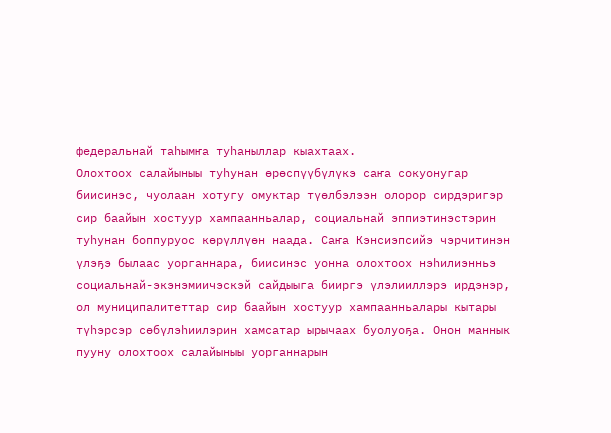федеральнай таһымҥа туһаныллар кыахтаах.
Олохтоох салайыныы туһунан өрөспүүбүлүкэ саҥа сокуонугар биисинэс, чуолаан хотугу омуктар түөлбэлээн олорор сирдэригэр сир баайын хостуур хампаанньалар, социальнай эппиэтинэстэрин туһунан боппуруос көрүллүөн наада. Саҥа Кэнсиэпсийэ чэрчитинэн үлэҕэ былаас уорганнара, биисинэс уонна олохтоох нэһилиэнньэ социальнай-экэнэмиичэскэй сайдыыга бииргэ үлэлииллэрэ ирдэнэр, ол муниципалитеттар сир баайын хостуур хампаанньалары кытары түһэрсэр сөбүлэһиилэрин хамсатар ырычаах буолуоҕа. Онон маннык пууну олохтоох салайыныы уорганнарын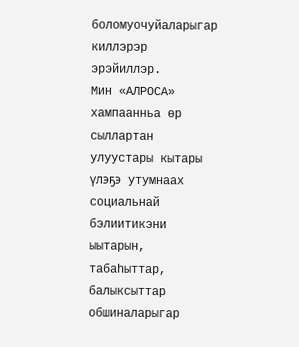боломуочуйаларыгар киллэрэр эрэйиллэр.
Мин «АЛРОСА» хампаанньа өр сыллартан улуустары кытары үлэҕэ утумнаах социальнай бэлиитикэни ыытарын, табаһыттар, балыксыттар обшиналарыгар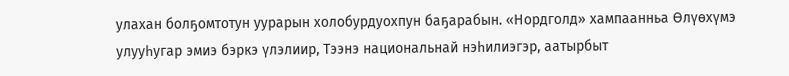улахан болҕомтотун уурарын холобурдуохпун баҕарабын. «Нордголд» хампаанньа Өлүөхүмэ улууһугар эмиэ бэркэ үлэлиир, Тээнэ национальнай нэһилиэгэр, аатырбыт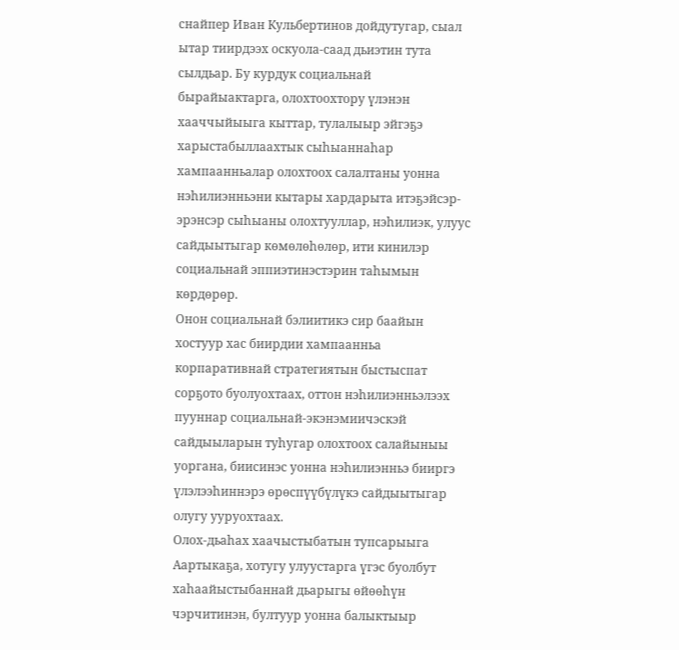снайпер Иван Кульбертинов дойдутугар, сыал ытар тиирдээх оскуола-саад дьиэтин тута сылдьар. Бу курдук социальнай бырайыактарга, олохтоохтору үлэнэн хааччыйыыга кыттар, тулалыыр эйгэҕэ харыстабыллаахтык сыһыаннаһар хампаанньалар олохтоох салалтаны уонна нэһилиэнньэни кытары хардарыта итэҕэйсэр-эрэнсэр сыһыаны олохтууллар, нэһилиэк, улуус сайдыытыгар көмөлөһөлөр, ити кинилэр социальнай эппиэтинэстэрин таһымын көрдөрөр.
Онон социальнай бэлиитикэ сир баайын хостуур хас биирдии хампаанньа корпаративнай стратегиятын быстыспат сорҕото буолуохтаах, оттон нэһилиэнньэлээх пууннар социальнай-экэнэмиичэскэй сайдыыларын туһугар олохтоох салайыныы уоргана, биисинэс уонна нэһилиэнньэ бииргэ үлэлээһиннэрэ өрөспүүбүлүкэ сайдыытыгар олугу ууруохтаах.
Олох-дьаһах хаачыстыбатын тупсарыыга
Аартыкаҕа, хотугу улуустарга үгэс буолбут хаһаайыстыбаннай дьарыгы өйөөһүн чэрчитинэн, бултуур уонна балыктыыр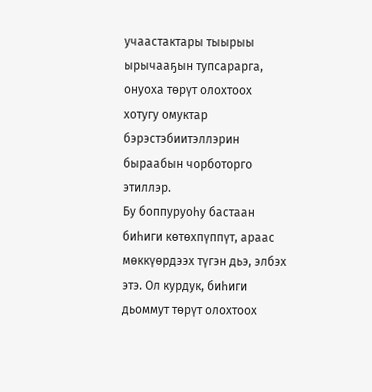учаастактары тыырыы ырычааҕын тупсарарга, онуоха төрүт олохтоох хотугу омуктар бэрэстэбиитэллэрин быраабын чорботорго этиллэр.
Бу боппуруоһу бастаан биһиги көтөхпүппүт, араас мөккүөрдээх түгэн дьэ, элбэх этэ. Ол курдук, биһиги дьоммут төрүт олохтоох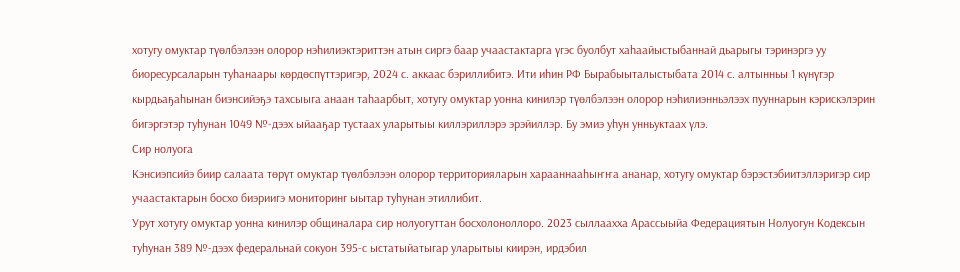хотугу омуктар түөлбэлээн олорор нэһилиэктэриттэн атын сиргэ баар учаастактарга үгэс буолбут хаһаайыстыбаннай дьарыгы тэринэргэ уу биоресурсаларын туһанаары көрдөспүттэригэр, 2024 с. аккаас бэриллибитэ. Ити иһин РФ Бырабыыталыстыбата 2014 с. алтынньы 1 күнүгэр кырдьаҕаһынан биэнсийэҕэ тахсыыга анаан таһаарбыт, хотугу омуктар уонна кинилэр түөлбэлээн олорор нэһилиэнньэлээх пууннарын кэрискэлэрин бигэргэтэр туһунан 1049 №-дээх ыйааҕар тустаах уларытыы киллэриллэрэ эрэйиллэр. Бу эмиэ уһун унньуктаах үлэ.
Сир нолуога
Кэнсиэпсийэ биир салаата төрүт омуктар түөлбэлээн олорор территорияларын харааннааһыҥҥа ананар, хотугу омуктар бэрэстэбиитэллэригэр сир учаастактарын босхо биэриигэ мониторинг ыытар туһунан этиллибит.
Урут хотугу омуктар уонна кинилэр общиналара сир нолуогуттан босхолоноллоро. 2023 сыллаахха Арассыыйа Федерациятын Нолуогун Кодексын туһунан 389 №-дээх федеральнай сокуон 395-с ыстатыйатыгар уларытыы киирэн, ирдэбил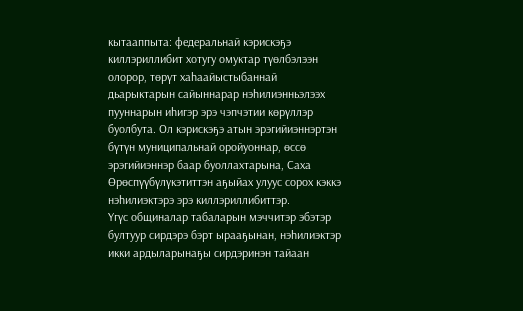кытааппыта: федеральнай кэрискэҕэ киллэриллибит хотугу омуктар түөлбэлээн олорор, төрүт хаһаайыстыбаннай дьарыктарын сайыннарар нэһилиэнньэлээх пууннарын иһигэр эрэ чэпчэтии көрүллэр буолбута. Ол кэрискэҕэ атын эрэгийиэннэртэн бүтүн муниципальнай оройуоннар, өссө эрэгийиэннэр баар буоллахтарына, Саха Өрөспүүбүлүкэтиттэн аҕыйах улуус сорох кэккэ нэһилиэктэрэ эрэ киллэриллибиттэр.
Үгүс общиналар табаларын мэччитэр эбэтэр бултуур сирдэрэ бэрт ырааҕынан, нэһилиэктэр икки ардыларынаҕы сирдэринэн тайаан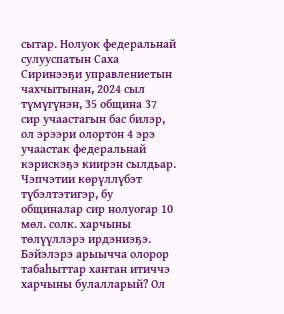сытар. Нолуок федеральнай сулууспатын Саха Сиринээҕи управлениетын чахчытынан, 2024 сыл түмүгүнэн, 35 община 37 сир учаастагын бас билэр, ол эрээри олортон 4 эрэ учаастак федеральнай кэрискэҕэ киирэн сылдьар. Чэпчэтии көрүллүбэт түбэлтэтигэр, бу общиналар сир нолуогар 10 мөл. солк. харчыны төлүүллэрэ ирдэниэҕэ. Бэйэлэрэ арыычча олорор табаһыттар хантан итиччэ харчыны булалларый? Ол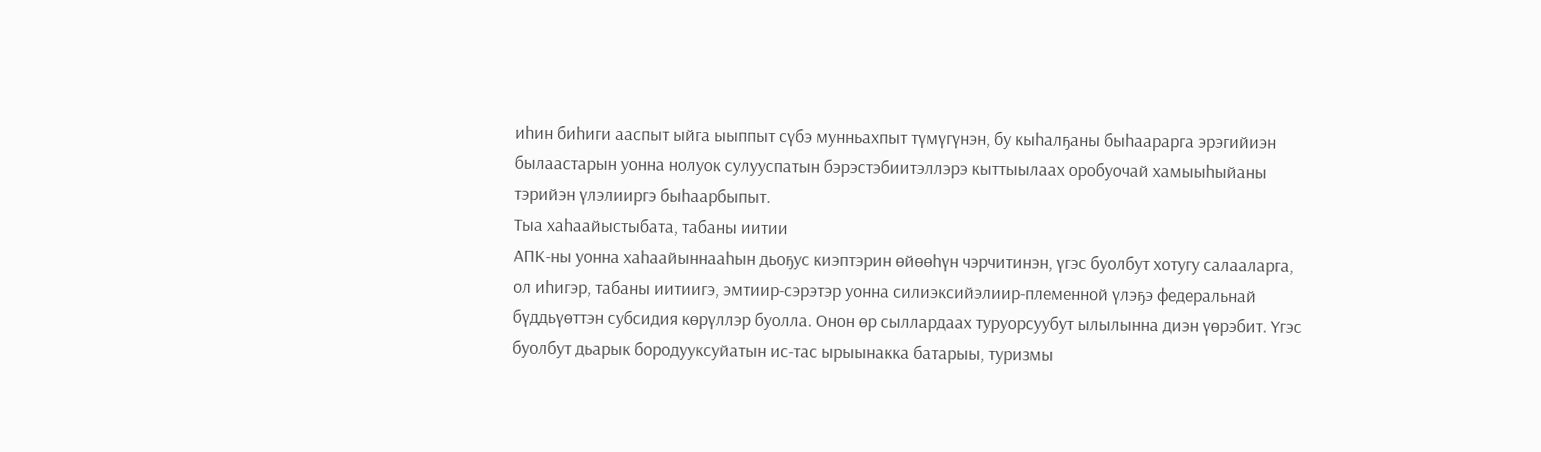иһин биһиги ааспыт ыйга ыыппыт сүбэ мунньахпыт түмүгүнэн, бу кыһалҕаны быһаарарга эрэгийиэн былаастарын уонна нолуок сулууспатын бэрэстэбиитэллэрэ кыттыылаах оробуочай хамыыһыйаны тэрийэн үлэлииргэ быһаарбыпыт.
Тыа хаһаайыстыбата, табаны иитии
АПК-ны уонна хаһаайыннааһын дьоҕус киэптэрин өйөөһүн чэрчитинэн, үгэс буолбут хотугу салааларга, ол иһигэр, табаны иитиигэ, эмтиир-сэрэтэр уонна силиэксийэлиир-племенной үлэҕэ федеральнай бүддьүөттэн субсидия көрүллэр буолла. Онон өр сыллардаах туруорсуубут ылылынна диэн үөрэбит. Үгэс буолбут дьарык бородууксуйатын ис-тас ырыынакка батарыы, туризмы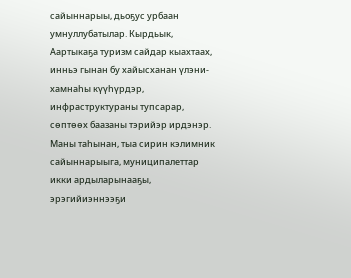сайыннарыы, дьоҕус урбаан умнуллубатылар. Кырдьык, Аартыкаҕа туризм сайдар кыахтаах, инньэ гынан бу хайысханан үлэни-хамнаһы күүһүрдэр, инфраструктураны тупсарар, сөптөөх баазаны тэрийэр ирдэнэр.
Маны таһынан, тыа сирин кэлимник сайыннарыыга, муниципалеттар икки ардыларынааҕы, эрэгийиэннээҕи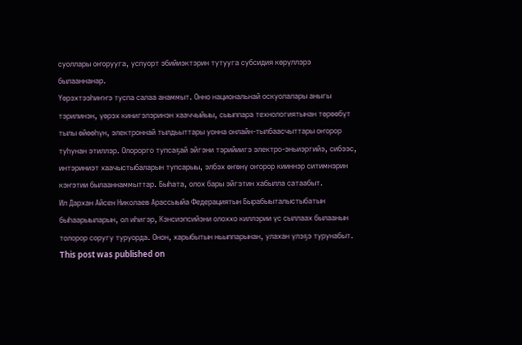суоллары оҥорууга, успуорт эбийиэктэрин тутууга субсидия көрүллэрэ былааннанар.
Үөрэхтээһиҥҥэ туспа салаа анаммыт. Онно национальнай оскуолалары аныгы тэрилинэн, үөрэх кинигэлэринэн хааччыйыы, сыыппара технологиятынан төрөөбүт тылы өйөөһүн, электроннай тылдьыттары уонна онлайн-тылбаасчыттары оҥорор туһунан этиллэр. Олорорго тупсаҕай эйгэни тэрийиигэ электро-эньиэргийэ, сибээс, интэриниэт хаачыстыбаларын тупсарыы, элбэх өҥөнү оҥорор кииннэр ситимнэрин кэҥэтии былааннаммыттар. Быһата, олох бары эйгэтин хабылла сатаабыт.
Ил Дархан Айсен Николаев Арассыыйа Федерациятын Бырабыыталыстыбатын быһаарыыларын, ол иһигэр, Кэнсиэпсийэни олоххо киллэрии үс сыллаах былаанын толорор соругу туруорда. Онон, харыбытын ньыппарынан, улахан үлэҕэ турунабыт.
This post was published on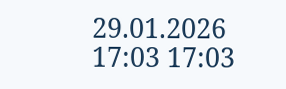29.01.2026 17:03 17:03